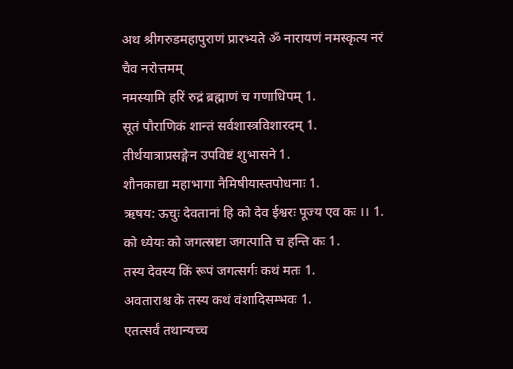अथ श्रीगरुडमहापुराणं प्रारभ्यते ॐ नारायणं नमस्कृत्य नरं चैव नरोत्तमम्
नमस्यामि हरिं रुद्रं ब्रह्माणं च गणाधिपम् 1.
सूतं पौराणिकं शान्तं सर्वशास्त्रविशारदम् 1.
तीर्थयात्राप्रसङ्गेन उपविष्टं शुभासने 1.
शौनकाद्या महाभागा नैमिषीयास्तपोधनाः 1.
ऋषय: ऊचुः देवतानां हि को देव ईश्वरः पूज्य एव कः ।। 1.
को ध्येयः को जगत्स्रष्टा जगत्पाति च हन्ति कः 1.
तस्य देवस्य किं रूपं जगत्सर्गः कथं मतः 1.
अवताराश्च के तस्य कथं वंशादिसम्भवः 1.
एतत्सर्वं तथान्यच्च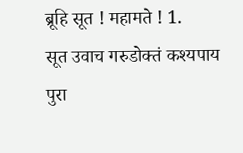ब्रूहि सूत ! महामते ! 1.
सूत उवाच गरुडोक्तं कश्यपाय पुरा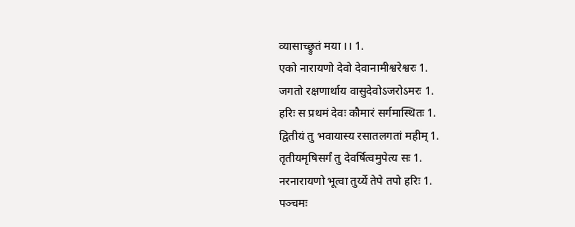व्यासाच्छ्रुतं मया ।। 1.
एको नारायणो देवो देवानामीश्वरेश्वरः 1.
जगतो रक्षणार्थाय वासुदेवोऽजरोऽमरः 1.
हरिः स प्रथमं देवः कौमारं सर्गमास्थितः 1.
द्वितीयं तु भवायास्य रसातलगतां महीम् 1.
तृतीयमृषिसर्गं तु देवर्षित्वमुपेत्य सः 1.
नरनारायणो भूत्वा तुर्य्ये तेपे तपो हरिः 1.
पञ्चमः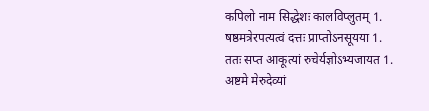कपिलो नाम सिद्धेशः कालविप्लुतम् 1.
षष्ठमत्रेरपत्यत्वं दत्तः प्राप्तोऽनसूयया 1.
ततः सप्त आकूत्यां रुचेर्यज्ञोऽभ्यजायत 1.
अष्टमे मेरुदेव्यां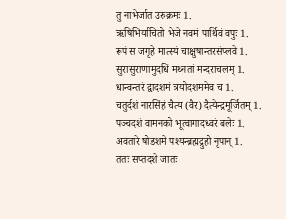तु नाभेर्जात उरुक्रमः 1.
ऋषिभिर्याचितो भेजे नवमं पार्थिवं वपुः 1.
रूपं स जगृहे मात्स्यं चाक्षुषान्तरसंप्लवे 1.
सुरासुराणामुदधिं मथ्नतां मन्दराचलम् 1.
धान्वन्तरं द्वादशमं त्रयोदशममेव च 1.
चतुर्दशं नारसिंहं चैत्य (वैर) दैत्येन्द्रमूर्जितम् 1.
पञ्चदशं वामनको भूत्वागादध्वरं बलेः 1.
अवतारे षोडशमे पश्यन्ब्रह्मद्रुहो नृपान् 1.
ततः सप्तदशे जातः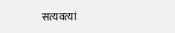सत्यवत्यां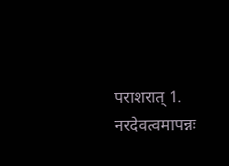पराशरात् 1.
नरदेवत्वमापन्नः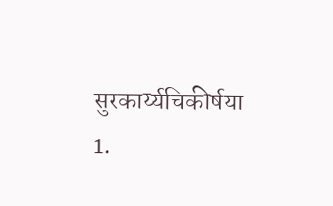सुरकार्य्यचिकीर्षया 1.